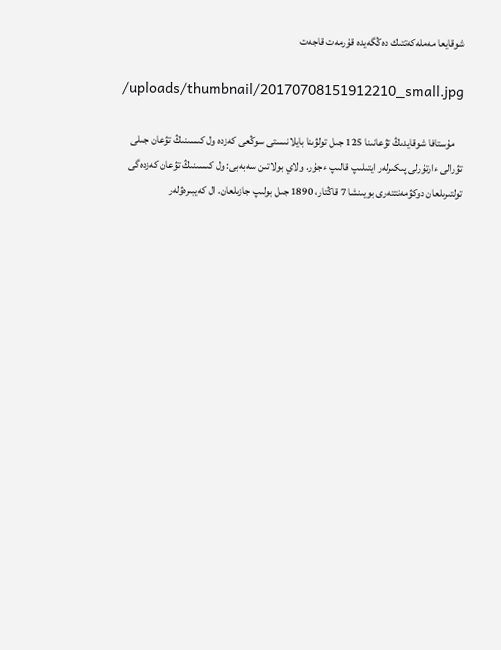شوقايعا مەملەكەتتىك دەڭگەيدە قۇرمەت قاجەت

/uploads/thumbnail/20170708151912210_small.jpg

    مۇستافا شوقايدىڭ تۋعانىنا 125 جىل تولۋىنا بايلانىستى سوڭعى كەزدە ول كىسىنىڭ تۋعان جىلى تۋرالى ءارتۇرلى پىكىرلەر ايتىلىپ قالىپ ءجۇر. ولاي بولاتىن سەبەبى: ول كىسىنىڭ تۋعان كەزدەگى تولتىرىلعان دوكۋمەنتتەرى بويىنشا 7 قاڭتار، 1890 جىل بولىپ جازىلعان. ال كەيبىرەۋلەر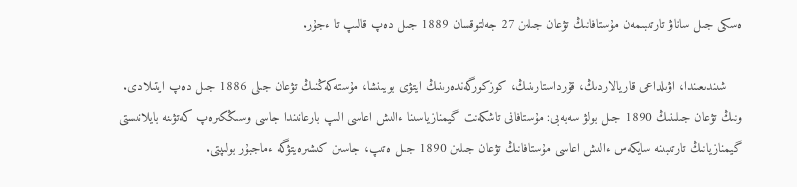ەسكى جىل ساناۋ تارتىبىمەن مۇستافانىڭ تۋعان جىلىن 27 جەلتوقسان 1889 جىل دەپ قالىپ تا ءجۇر.

    شىندىعىندا، اۋىلداعى قاريالاردىڭ، قۇرداستارىنىڭ، كوزكورگەندەرىنىڭ ايتۋى بويىنشا، مۇستەكەڭنىڭ تۋعان جىلى 1886 جىل دەپ ايتىلادى. ونىڭ تۋعان جىلىنىڭ 1890 جىل بولۋ سەبەبى: مۇستافانى تاشكەنت گيمنازياسىنا ءالىش اعاسى الىپ بارعانىندا جاسى وسىڭكىرەپ كەتۋىنە بايلانىستى گيمنازيانىڭ تارتىبىنە سايكەس ءالىش اعاسى مۇستافانىڭ تۋعان جىلىن 1890 جىل ەتىپ، جاسىن كىشىرەيتۋگە ءماجبۇر بولىپتى.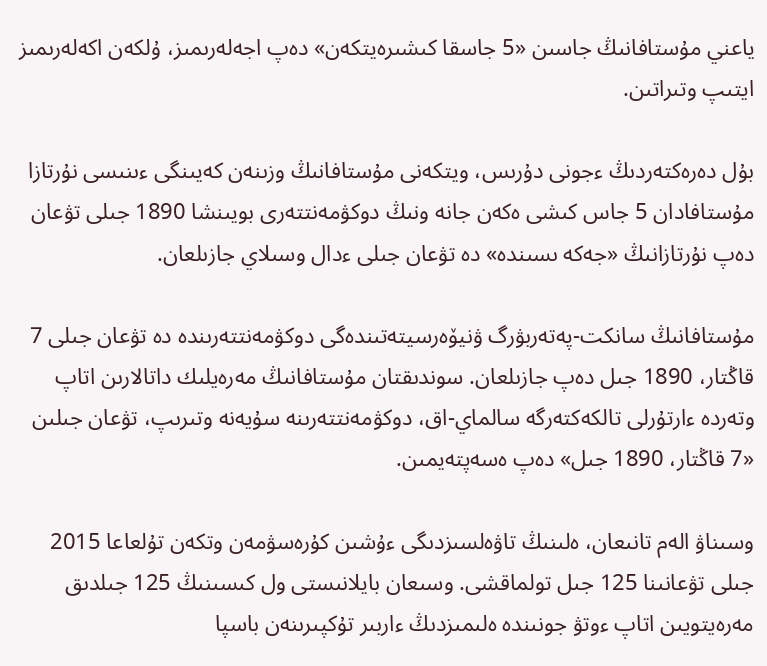ياعني مۇستافانىڭ جاسىن «5 جاسقا كىشىرەيتكەن» دەپ اجەلەرىمىز، ۇلكەن اكەلەرىمىز ايتىپ وتىراتىن.

بۇل دەرەكتەردىڭ ءجونى دۇرىس، ويتكەنى مۇستافانىڭ وزىنەن كەيىنگى ءىنىسى نۇرتازا مۇستافادان 5 جاس كىشى ەكەن جانە ونىڭ دوكۋمەنتتەرى بويىنشا 1890 جىلى تۋعان دەپ نۇرتازانىڭ «جەكە ىسىندە» دە تۋعان جىلى ءدال وسىلاي جازىلعان.

مۇستافانىڭ سانكت-پەتەربۋرگ ۋنيۆەرسيتەتىندەگى دوكۋمەنتتەرىندە دە تۋعان جىلى 7 قاڭتار، 1890 جىل دەپ جازىلعان. سوندىقتان مۇستافانىڭ مەرەيلىك داتالارىن اتاپ وتەردە ءارتۇرلى تالكەكتەرگە سالماي-اق، دوكۋمەنتتەرىنە سۇيەنە وتىرىپ، تۋعان جىلىن «7 قاڭتار، 1890 جىل» دەپ ەسەپتەيمىن.

وسىناۋ الەم تانىعان، ەلىنىڭ تاۋەلسىزدىگى ءۇشىن كۇرەسۋمەن وتكەن تۇلعاعا 2015 جىلى تۋعانىنا 125 جىل تولماقشى. وسىعان بايلانىستى ول كىسىنىڭ 125 جىلدىق مەرەيتويىن اتاپ ءوتۋ جونىندە ەلىمىزدىڭ ءاربىر تۇكپىرىنەن باسپا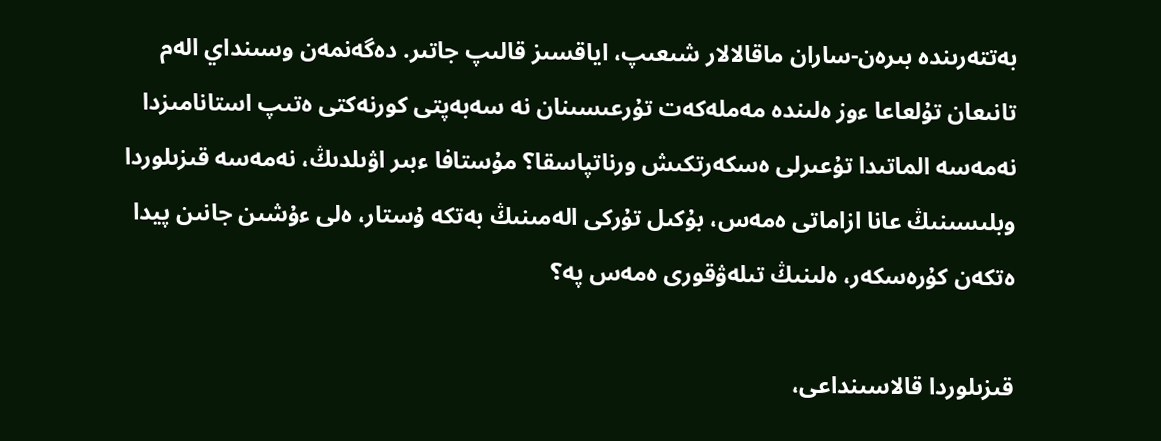بەتتەرىندە بىرەن-ساران ماقالالار شىعىپ، اياقسىز قالىپ جاتىر. دەگەنمەن وسىنداي الەم تانىعان تۇلعاعا ءوز ەلىندە مەملەكەت تۇرعىسىنان نە سەبەپتى كورنەكتى ەتىپ استانامىزدا نەمەسە الماتىدا تۇعىرلى ەسكەرتكىش ورناتپاسقا؟ مۇستافا ءبىر اۋىلدىڭ، نەمەسە قىزىلوردا وبلىسىنىڭ عانا ازاماتى ەمەس، بۇكىل تۇركى الەمىنىڭ بەتكە ۇستار، ەلى ءۇشىن جانىن پيدا ەتكەن كۇرەسكەر، ەلىنىڭ تىلەۋقورى ەمەس پە؟

قىزىلوردا قالاسىنداعى،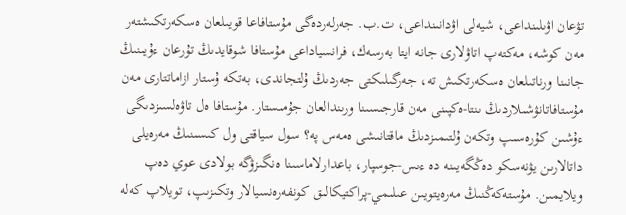تۋعان اۋىلىنداعى، شيەلى اۋدانىنداعى، ت.ب. جەرلەردەگى مۇستافاعا قويىلعان ەسكەرتكىشتەر مەن كوشە، مەكتەپ اتاۋلارى جانە ايتا بەرسەك، فرانسياداعى مۇستافا شوقايدىڭ تۇرعان ءۇيىنىڭ جانىنا ورناتىلعان ەسكەرتكىش تە، جەرگىلىكتى جەردىڭ ۇلتجاندى، بەتكە ۇستار ازاماتتارى مەن مۇستافاتانۋشىلاردىڭ ىنتا-ەكپىنى مەن قارجىسىنا ورىندالعان جۇمىستار. مۇستافا ەل تاۋەلسىزدىگى ءۇشىن كۇرەسىپ وتكەن ۇلتىمىزدىڭ ماقتانىشى ەمەس پە؟ سول سياقتى ول كىسىنىڭ مەرەيلى داتالارىن يۋنەسكو دەڭگەيىنە دە ءىس-جوسپار، باعدارلاماسىنا ەنگىزۋگە بولادى عوي دەپ ويلايمىن. مۇستەكەڭنىڭ مەرەيتويىن عىلىمي-پراكتيكالىق كونفەرەنسيالار وتكىزىپ، تويلاپ كەلە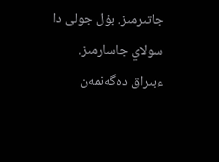جاتىرمىز. بۇل جولى دا سولاي جاسارمىز. ءبىراق دەگەنمەن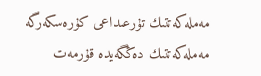مەملەكەتتىك تۇرعىداعى كۇرەسكەرگە مەملەكەتتىك دەڭگەيدە قۇرمەت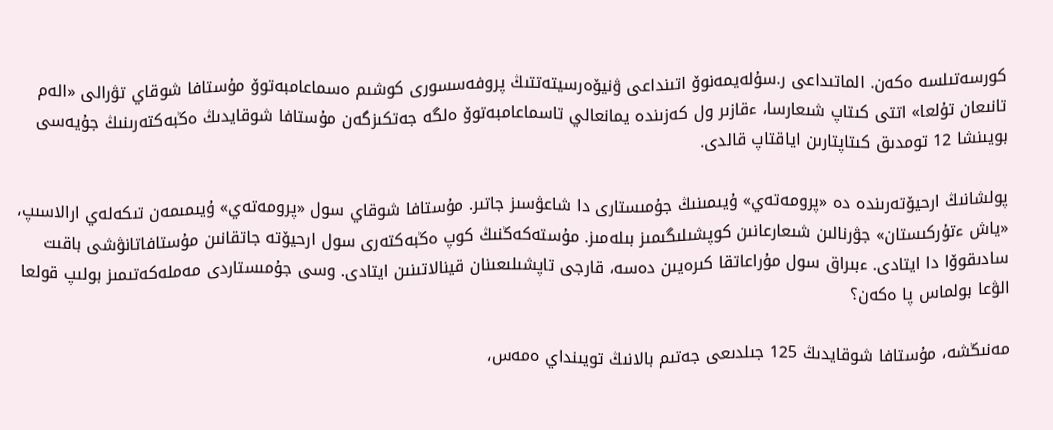كورسەتىلسە ەكەن. الماتىداعى ر.سۇلەيمەنوۆ اتىنداعى ۋنيۆەرسيتەتتىڭ پروفەسسورى كوشىم ەسماعامبەتوۆ مۇستافا شوقاي تۋرالى «الەم تانىعان تۇلعا» اتتى كىتاپ شىعارسا، ءقازىر ول كەزىندە يمانعالي تاسماعامبەتوۆ ەلگە جەتكىزگەن مۇستافا شوقايدىڭ ەڭبەكتەرىنىڭ جۇيەسى بويىنشا 12 تومدىق كىتاپتارىن اياقتاپ قالدى.

پولشانىڭ ارحيۆتەرىندە دە «پرومەتەي» ۇيىمىنىڭ جۇمىستارى دا شاعۋسىز جاتىر. مۇستافا شوقاي سول «پرومەتەي» ۇيىمىمەن تىكەلەي ارالاسىپ، «ياش ءتۇركىستان» جۋرنالىن شىعارعانىن كوپشىلىگىمىز بىلەمىز. مۇستەكەڭنىڭ كوپ ەڭبەكتەرى سول ارحيۆتە جاتقانىن مۇستافاتانۋشى باقىت سادىقوۆا دا ايتادى. ءبىراق سول مۇراعاتقا كىرەيىن دەسە، قارجى تاپشىلىعىنان قينالاتىنىن ايتادى. وسى جۇمىستاردى مەملەكەتىمىز بولىپ قولعا الۋعا بولماس پا ەكەن؟

مەنىڭشە، مۇستافا شوقايدىڭ 125 جىلدىعى جەتىم بالانىڭ تويىنداي ەمەس،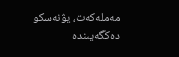مەملەكەت، يۋنەسكو دەڭگەيىندە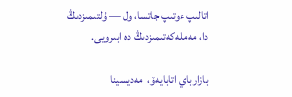اتالىپ ءوتىپ جاتسا، ول — ۇلتىمىزدىڭ دا، مەملەكەتىمىزدىڭ دە ابىرويى.

بازارباي اتابايەۆ،  مەديسينا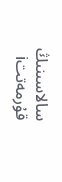سالاسىنىڭ قۇرمەتتi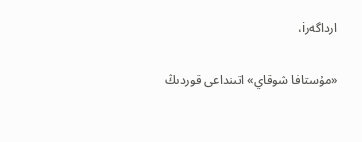ارداگەرi،

«مۇستافا شوقاي» اتىنداعى قوردىڭ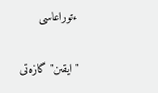ءتوراعاسى

"ايقىن" گازەتى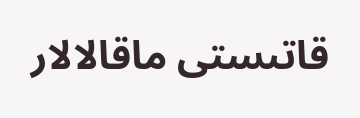قاتىستى ماقالالار